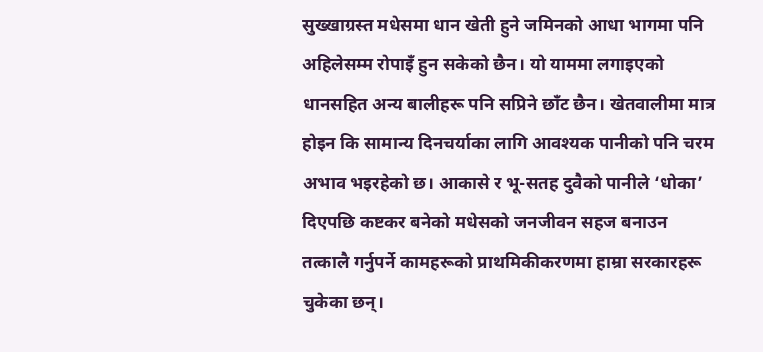सुख्खाग्रस्त मधेसमा धान खेती हुने जमिनको आधा भागमा पनि अहिलेसम्म रोपाइँ हुन सकेको छैन। यो याममा लगाइएको धानसहित अन्य बालीहरू पनि सप्रिने छाँट छैन। खेतवालीमा मात्र होइन कि सामान्य दिनचर्याका लागि आवश्यक पानीको पनि चरम अभाव भइरहेको छ। आकासे र भू-सतह दुवैको पानीले ‘धोका’ दिएपछि कष्टकर बनेको मधेसको जनजीवन सहज बनाउन तत्कालै गर्नुपर्ने कामहरूको प्राथमिकीकरणमा हाम्रा सरकारहरू चुकेका छन्।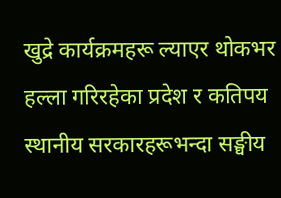खुद्रे कार्यक्रमहरू ल्याएर थोकभर हल्ला गरिरहेका प्रदेश र कतिपय स्थानीय सरकारहरूभन्दा सङ्घीय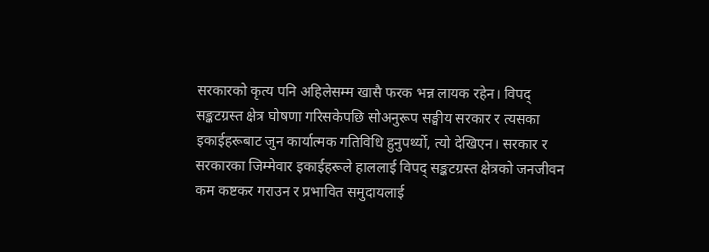सरकारको कृत्य पनि अहिलेसम्म खासै फरक भन्न लायक रहेन। विपद् सङ्कटग्रस्त क्षेत्र घोषणा गरिसकेपछि सोअनुरूप सङ्घीय सरकार र त्यसका इकाईहरूबाट जुन कार्यात्मक गतिविधि हुनुपर्थ्यो, त्यो देखिएन। सरकार र सरकारका जिम्मेवार इकाईहरूले हाललाई विपद् सङ्कटग्रस्त क्षेत्रको जनजीवन कम कष्टकर गराउन र प्रभावित समुदायलाई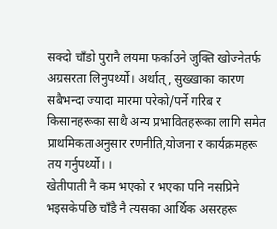सक्दो चाँडो पुरानै लयमा फर्काउने जुक्ति खोज्नेतर्फ अग्रसरता लिनुपर्थ्यो। अर्थात्, सुख्खाका कारण सबैभन्दा ज्यादा मारमा परेको/पर्ने गरिब र किसानहरूका साथै अन्य प्रभावितहरूका लागि समेत प्राथमिकताअनुसार रणनीति,योजना र कार्यक्रमहरू तय गर्नुपर्थ्यो। ।
खेतीपाती नै कम भएको र भएका पनि नसप्रिने भइसकेपछि चाँडै नै त्यसका आर्थिक असरहरू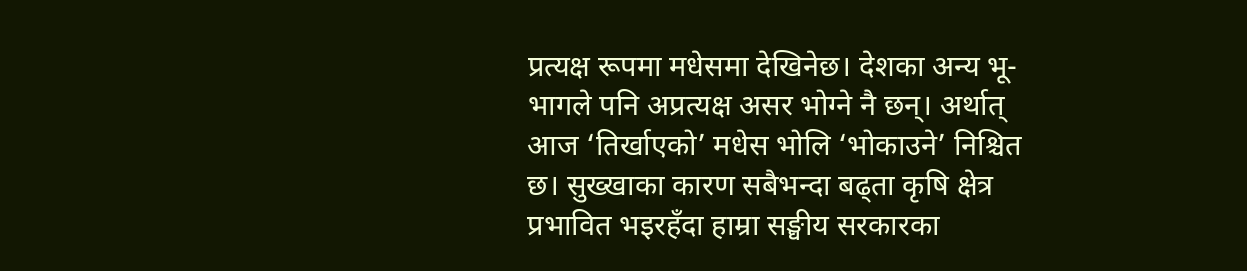प्रत्यक्ष रूपमा मधेसमा देखिनेछ। देशका अन्य भू-भागले पनि अप्रत्यक्ष असर भोग्ने नै छन्। अर्थात् आज ‘तिर्खाएको’ मधेस भोलि ‘भोकाउने’ निश्चित छ। सुख्खाका कारण सबैभन्दा बढ्ता कृषि क्षेत्र प्रभावित भइरहँदा हाम्रा सङ्घीय सरकारका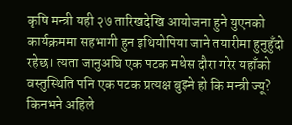कृषि मन्त्री यही २७ तारिखदेखि आयोजना हुने युएनको कार्यक्रममा सहभागी हुन इथियोपिया जाने तयारीमा हुनुहुँदो रहेछ। त्यता जानुअघि एक पटक मधेस दौरा गरेर यहाँको वस्तुस्थिति पनि एक पटक प्रत्यक्ष बुझ्ने हो कि मन्त्री ज्यू? किनभने अहिले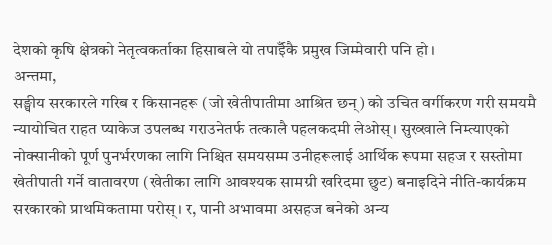देशको कृषि क्षेत्रको नेतृत्वकर्ताका हिसाबले यो तपाईँकै प्रमुख जिम्मेवारी पनि हो ।
अन्तमा,
सङ्घीय सरकारले गरिब र किसानहरू (जो खेतीपातीमा आश्रित छन्) को उचित वर्गीकरण गरी समयमै न्यायोचित राहत प्याकेज उपलब्ध गराउनेतर्फ तत्कालै पहलकदमी लेओस्। सुख्खाले निम्त्याएको नोक्सानीको पूर्ण पुनर्भरणका लागि निश्चित समयसम्म उनीहरूलाई आर्थिक रूपमा सहज र सस्तोमा खेतीपाती गर्ने वातावरण (खेतीका लागि आवश्यक सामग्री खरिदमा छुट) बनाइदिने नीति-कार्यक्रम सरकारको प्राथमिकतामा परोस्। र, पानी अभावमा असहज बनेको अन्य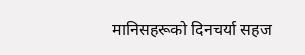मानिसहरूको दिनचर्या सहज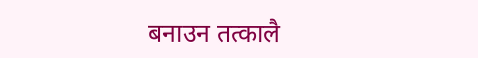बनाउन तत्कालै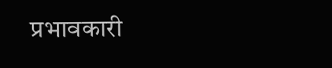प्रभावकारी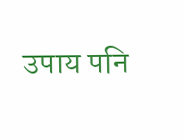उपाय पनि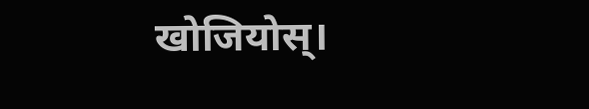खोजियोस्।